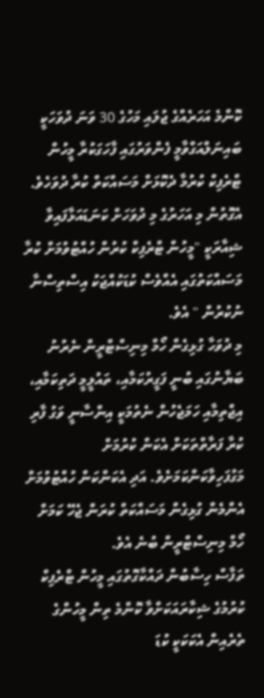ކޮންމެ އަހަރެއްގެ ޖުލައި މަހުގެ 30 ވަނަ ދުވަހަކީ ބައިނަލްއަގްވާމީ ފެންވަރުގައި ފާހަގަކުރާ މީހުން ޓްރެފިކް ކުރުމާ ދެކޮޅަށް މަސައްކަތް ކުރާ ދުވަހެވެ. އެގޮތުން މި އަހަރުގެ މި ދުވަހަށް ކަނަޑައަޅާފައިވާ ޝިއާރަކީ "މީހުން ޓްރެފިކް ކުރުން ހުއްޓުވުމަށް ކުރާ މަސައްކަތުގައި އެއްވެސް ކުޑަކުއްޖަކު އިސްތިސްނާ ނުކުރުން " އެވެ.
މި ދުވަހާ ގުޅިގެން ހޯމް މިނިސްޓްރީން ނެރުނު ބަޔާނުގައި ބުނީ ފަގީރުކަމާއި، ތައުލީމީ ދަތިކަމާއި، އިޖްތިމާއި ހަމަޖެހުން ނެތުމަކީ އިންސާނީ ވަގު ފާރި ކުރާ ފަރާތްތަކަށް އެކަން ކުރުމަށް މަގުފަހިވާކަންކަމަށެވެ. އަދި އެކަންކަން ހުއްޓުވުމަށް އެންމެން ގުޅިގެން މަސައްކަތް ކުރަން ޖެހޭ ކަމަށް ހޯމް މިނިސްޓްރީން ބުނެ އެވެ.
ތަފާސް ހިސާބުން ދައްކާގޮތުގައި މީހުން ޓްރެފިކް ކުރުމުގެ ޝިކާރައަކަށްވާ ކޮންމެ ތިން މީހުންގެ ތެރެއިން އެކަކަކީ ކުޑަ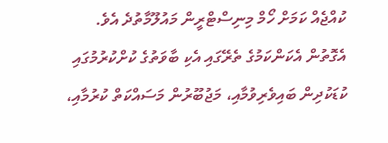ކުއްޖެއް ކަމަށް ހޯމް މިނިސްޓްރީން މައުލޫމާތުދެ އެވެ. އެގޮތުން އެކަންކަމުގެ ތެރޭގައި އެކި ބާވަތުގެ ކުށްކުރުމުގައި ކުޑަކުދިން ބައިވެރިވުމާއި، މަޖުބޫރުން މަސައްކަތް ކުރުމާއި،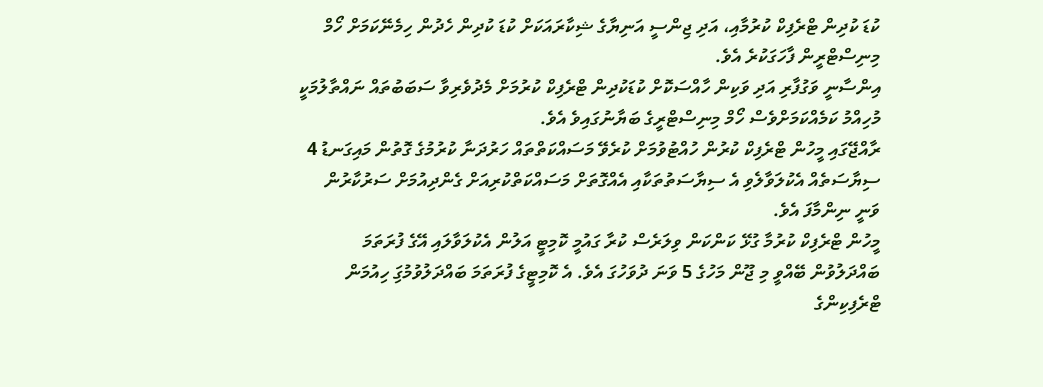ކުޑަ ކުދިން ޓްރެފިކް ކުރުމާއި، އަދި ޖިންސީ އަނިޔާގެ ޝިކާރައަކަށް ކުޑަ ކުދިން ހެދުން ހިމެނޭކަމަށް ހޯމް މިނިސްޓްރީން ފާހަގަކުރެ އެވެ.
އިންސާނީ ވަގުފާރި އަދި ވަކިން ހާއްސަކޮށް ކުޑަކުދިން ޓްރެފިކް ކުރުމަށް މެދުވެރިވާ ސަބަބުތައް ނައްތާލުމަކީ މުހިއްމު ކަމެއްކަމަށްވެސް ހޯމް މިނިސްޓްރީގެ ބަޔާނުގައިވެ އެވެ.
ރާއްޖޭގައި މީހުން ޓްރެފިކް ކުރުން ހުއްޓުވުމަށް ކުރެވޭ މަސައްކަތްތައް ހަރުދަނާ ކުރުމުގެ ގޮތުން މައިގަނޑު 4 ސިޔާސަތެއް އެކުލަވާލެވި އެ ސިޔާސަތުތަކާއި އެއްގޮތަށް މަސައްކަތްކުރިއަށް ގެންދިއުމަށް ސަރުކާރުން ވަނީ ނިންމާފަ އެވެ.
މީހުން ޓްރެފިކް ކުރުމާ ގުޅޭ ކަންކަން ވިލަރެސް ކުރާ ގައުމީ ކޮމިޓީ އަލުން އެކުލަވާލައި އޭގެ ފުރަތަމަ ބައްދަލުވުން ބޭއްވީ މި ޖޫން މަހުގެ 5 ވަނަ ދުވަހުގަ އެވެ. އެ ކޮމިޓީގެ ފުރަތަމަ ބައްދަލުވުމުގަި ހިއުމަން ޓްރެފިކިންގެ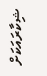ޝިކާރައަކަށް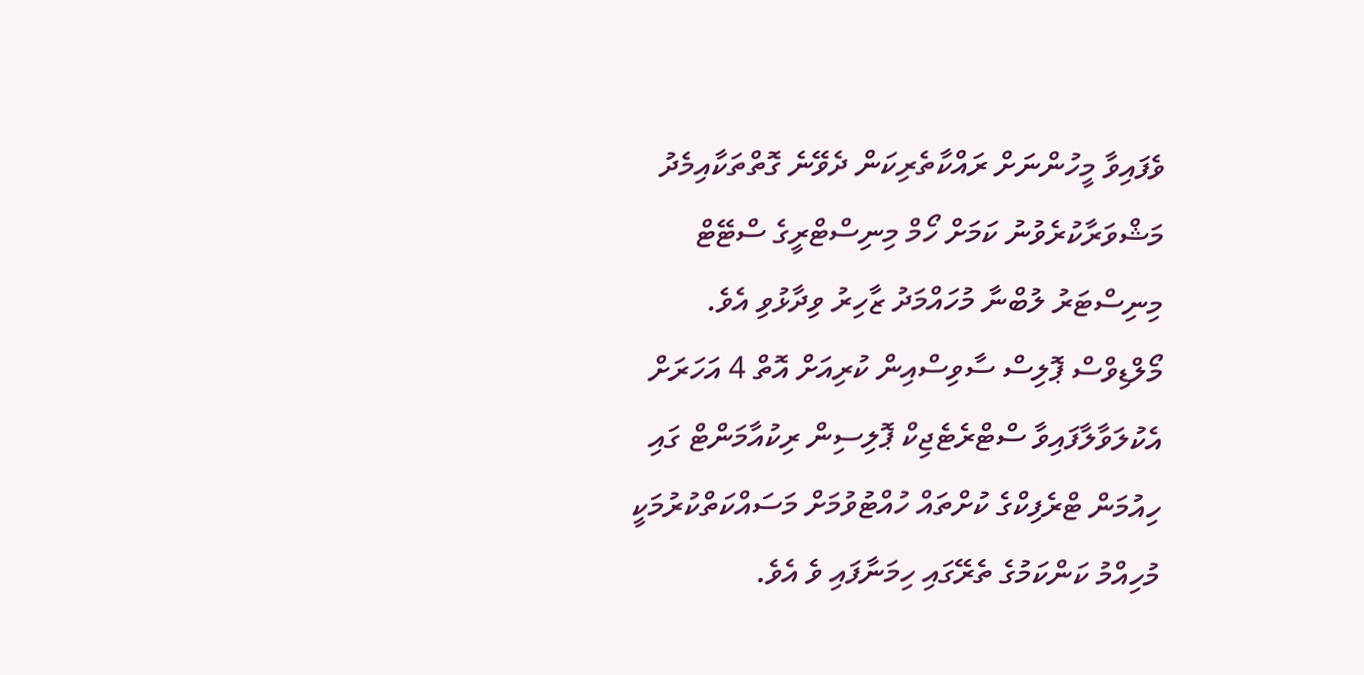ވެފައިވާ މީހުންނަށް ރައްކާތެރިކަން ދެވޭނެ ގޮތްތަކާއިމެދު މަޝްވަރާކުރެވުނު ކަމަށް ހޯމް މިނިސްޓްރީގެ ސްޓޭޓް މިނިސްޓަރު ލުބްނާ މުހައްމަދު ޒާހިރު ވިދާޅުވި އެވެ.
މޯލްޑިވްސް ޕޮލިސް ސާވިސްއިން ކުރިއަށް އޮތް 4 އަހަރަށް އެކުލަވާލާފައިވާ ސްޓްރެޓެޖިކް ޕޮލިސިން ރިކުއާމަންޓް ގައި ހިއުމަން ޓްރެފިކްގެ ކުށްތައް ހުއްޓުވުމަށް މަސައްކަތްކުރުމަކީ މުހިއްމު ކަންކަމުގެ ތެރޭގައި ހިމަނާފައި ވެ އެވެ.